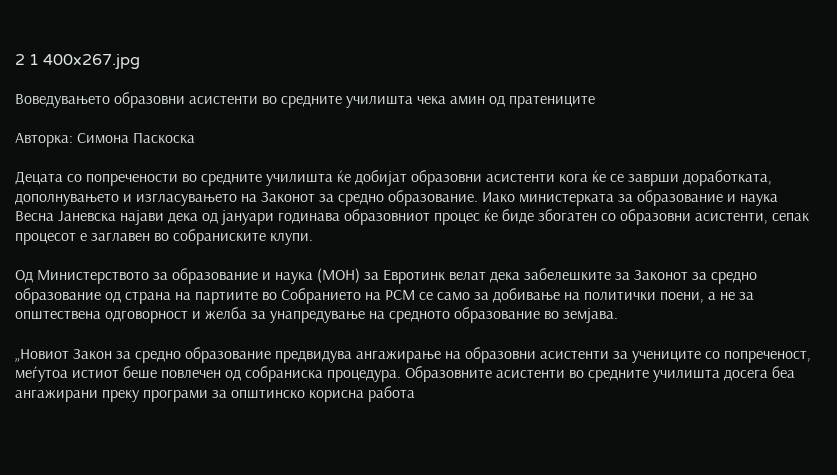2 1 400x267.jpg

Воведувањето образовни асистенти во средните училишта чека амин од пратениците

Авторка: Симона Паскоска

Децата со попречености во средните училишта ќе добијат образовни асистенти кога ќе се заврши доработката, дополнувањето и изгласувањето на Законот за средно образование. Иако министерката за образование и наука Весна Јаневска најави дека од јануари годинава образовниот процес ќе биде збогатен со образовни асистенти, сепак процесот е заглавен во собраниските клупи.

Од Министерството за образование и наука (МОН) за Евротинк велат дека забелешките за Законот за средно образование од страна на партиите во Собранието на РСМ се само за добивање на политички поени, а не за општествена одговорност и желба за унапредување на средното образование во земјава.

„Новиот Закон за средно образование предвидува ангажирање на образовни асистенти за учениците со попреченост, меѓутоа истиот беше повлечен од собраниска процедура. Образовните асистенти во средните училишта досега беа ангажирани преку програми за општинско корисна работа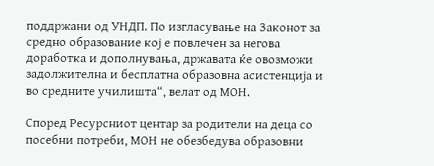поддржани од УНДП. По изгласување на Законот за средно образование кој е повлечен за негова доработка и дополнувања, државата ќе овозможи задолжителна и бесплатна образовна асистенција и во средните училишта“, велат од МОН.

Според Ресурсниот центар за родители на деца со посебни потреби, МОН не обезбедува образовни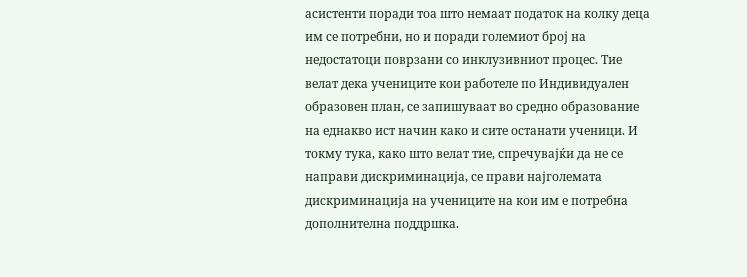асистенти поради тоа што немаат податок на колку деца им се потребни, но и поради големиот број на недостатоци поврзани со инклузивниот процес. Тие велат дека учениците кои работеле по Индивидуален образовен план, се запишуваат во средно образование на еднакво ист начин како и сите останати ученици. И токму тука, како што велат тие, спречувајќи да не се направи дискриминација, се прави најголемата дискриминација на учениците на кои им е потребна дополнителна поддршка.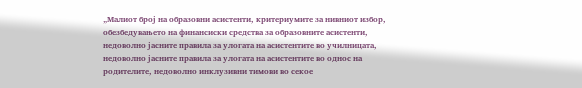„Малиот број на образовни асистенти, критериумите за нивниот избор, обезбедувањето на финансиски средства за образовните асистенти, недоволно јасните правила за улогата на асистентите во училницата, недоволно јасните правила за улогата на асистентите во однос на родителите, недоволно инклузивни тимови во секое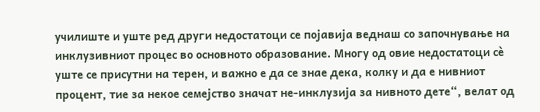училиште и уште ред други недостатоци се појавија веднаш со започнување на инклузивниот процес во основното образование. Многу од овие недостатоци сè уште се присутни на терен, и важно е да се знае дека, колку и да е нивниот процент, тие за некое семејство значат не-инклузија за нивното дете“, велат од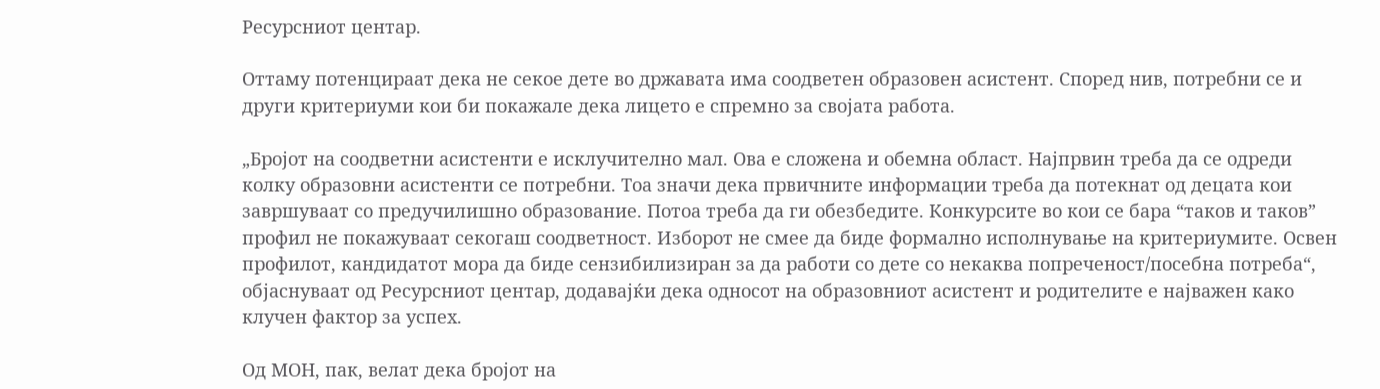Ресурсниот центар.

Оттаму потенцираат дека не секое дете во државата има соодветен образовен асистент. Според нив, потребни се и други критериуми кои би покажале дека лицето е спремно за својата работа.

„Бројот на соодветни асистенти е исклучително мал. Ова е сложена и обемна област. Најпрвин треба да се одреди колку образовни асистенти се потребни. Тоа значи дека првичните информации треба да потекнат од децата кои завршуваат со предучилишно образование. Потоа треба да ги обезбедите. Конкурсите во кои се бара “таков и таков” профил не покажуваат секогаш соодветност. Изборот не смее да биде формално исполнување на критериумите. Освен профилот, кандидатот мора да биде сензибилизиран за да работи со дете со некаква попреченост/посебна потреба“, објаснуваат од Ресурсниот центар, додавајќи дека односот на образовниот асистент и родителите е најважен како клучен фактор за успех.

Од МОН, пак, велат дека бројот на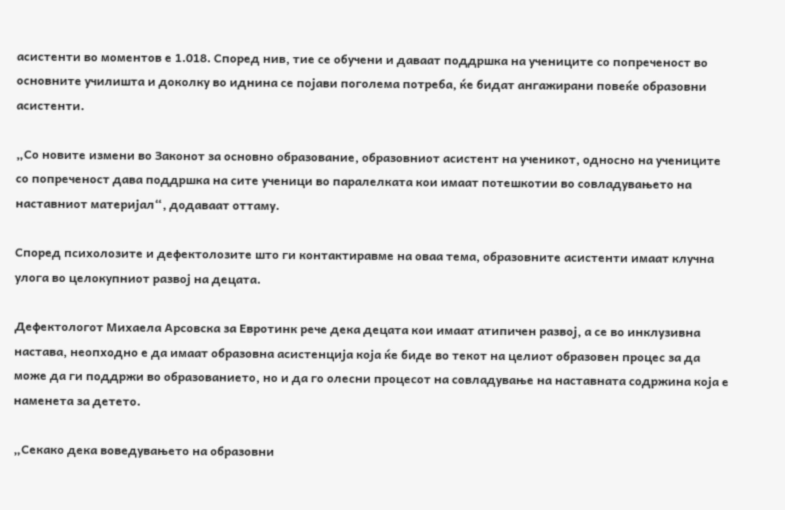асистенти во моментов е 1.018. Според нив, тие се обучени и даваат поддршка на учениците со попреченост во основните училишта и доколку во иднина се појави поголема потреба, ќе бидат ангажирани повеќе образовни асистенти.

„Со новите измени во Законот за основно образование, образовниот асистент на ученикот, односно на учениците со попреченост дава поддршка на сите ученици во паралелката кои имаат потешкотии во совладувањето на наставниот материјал“, додаваат оттаму.

Според психолозите и дефектолозите што ги контактиравме на оваа тема, образовните асистенти имаат клучна улога во целокупниот развој на децата.

Дефектологот Михаела Арсовска за Евротинк рече дека децата кои имаат атипичен развој, а се во инклузивна настава, неопходно е да имаат образовна асистенција која ќе биде во текот на целиот образовен процес за да може да ги поддржи во образованието, но и да го олесни процесот на совладување на наставната содржина која е наменета за детето.

„Секако дека воведувањето на образовни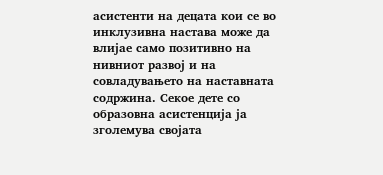асистенти на децата кои се во инклузивна настава може да влијае само позитивно на нивниот развој и на совладувањето на наставната содржина. Секое дете со образовна асистенција ја зголемува својата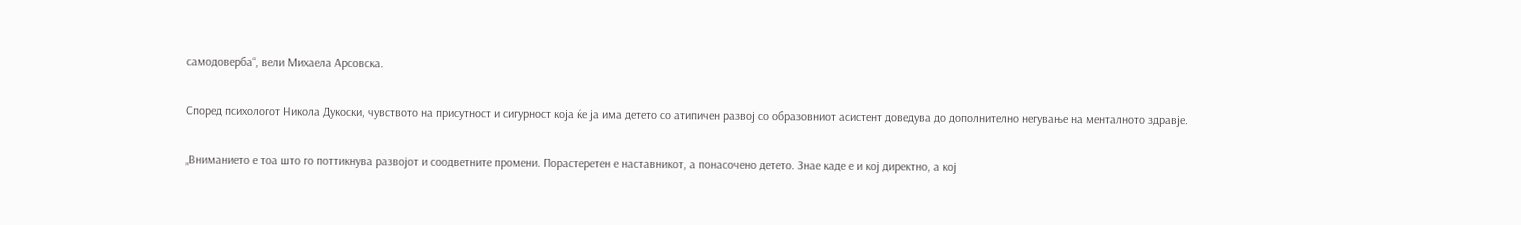самодоверба“, вели Михаела Арсовска.

Според психологот Никола Дукоски, чувството на присутност и сигурност која ќе ја има детето со атипичен развој со образовниот асистент доведува до дополнително негување на менталното здравје.

„Вниманието е тоа што го поттикнува развојот и соодветните промени. Порастеретен е наставникот, а понасочено детето. Знае каде е и кој директно, а кој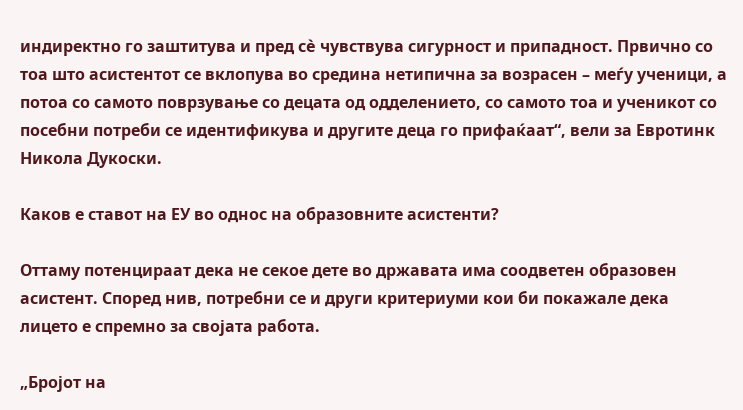индиректно го заштитува и пред сè чувствува сигурност и припадност. Првично со тоа што асистентот се вклопува во средина нетипична за возрасен – меѓу ученици, а потоа со самото поврзување со децата од одделението, со самото тоа и ученикот со посебни потреби се идентификува и другите деца го прифаќаат“, вели за Евротинк Никола Дукоски.

Каков е ставот на ЕУ во однос на образовните асистенти?

Оттаму потенцираат дека не секое дете во државата има соодветен образовен асистент. Според нив, потребни се и други критериуми кои би покажале дека лицето е спремно за својата работа.

„Бројот на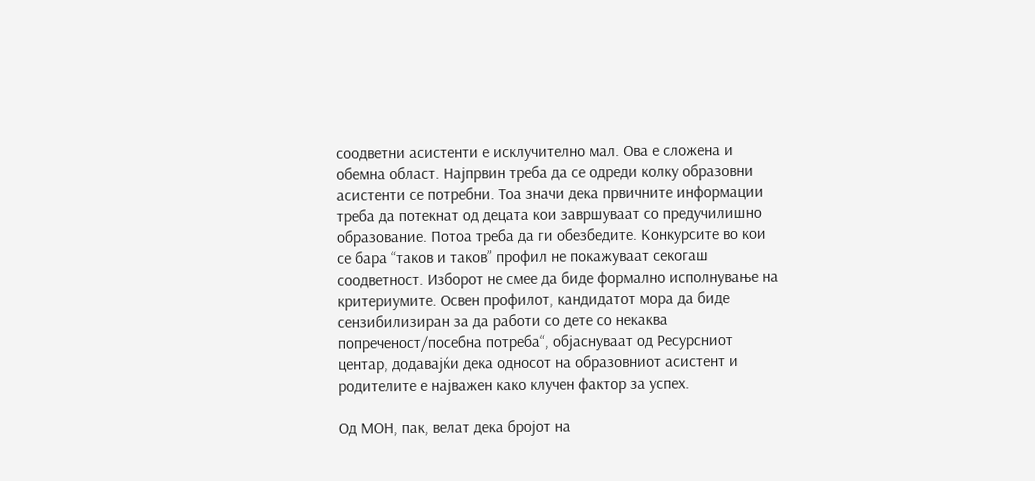соодветни асистенти е исклучително мал. Ова е сложена и обемна област. Најпрвин треба да се одреди колку образовни асистенти се потребни. Тоа значи дека првичните информации треба да потекнат од децата кои завршуваат со предучилишно образование. Потоа треба да ги обезбедите. Конкурсите во кои се бара “таков и таков” профил не покажуваат секогаш соодветност. Изборот не смее да биде формално исполнување на критериумите. Освен профилот, кандидатот мора да биде сензибилизиран за да работи со дете со некаква попреченост/посебна потреба“, објаснуваат од Ресурсниот центар, додавајќи дека односот на образовниот асистент и родителите е најважен како клучен фактор за успех.

Од МОН, пак, велат дека бројот на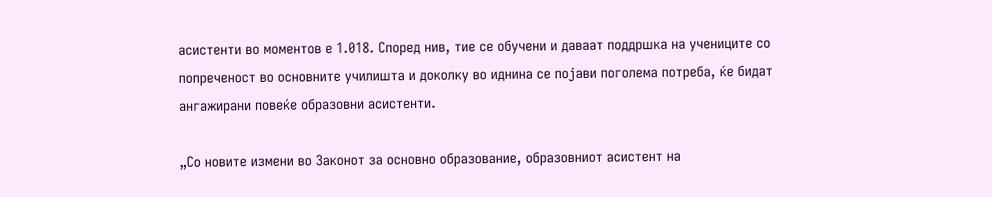асистенти во моментов е 1.018. Според нив, тие се обучени и даваат поддршка на учениците со попреченост во основните училишта и доколку во иднина се појави поголема потреба, ќе бидат ангажирани повеќе образовни асистенти.

„Со новите измени во Законот за основно образование, образовниот асистент на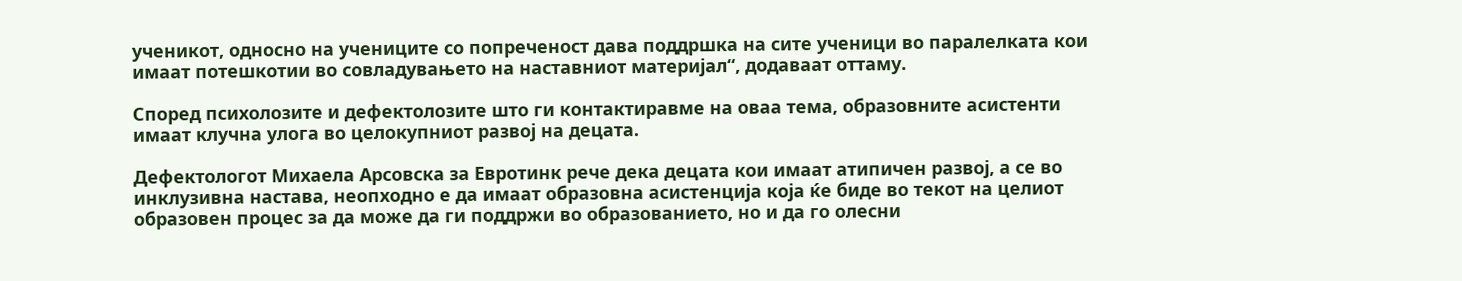ученикот, односно на учениците со попреченост дава поддршка на сите ученици во паралелката кои имаат потешкотии во совладувањето на наставниот материјал“, додаваат оттаму.

Според психолозите и дефектолозите што ги контактиравме на оваа тема, образовните асистенти имаат клучна улога во целокупниот развој на децата.

Дефектологот Михаела Арсовска за Евротинк рече дека децата кои имаат атипичен развој, а се во инклузивна настава, неопходно е да имаат образовна асистенција која ќе биде во текот на целиот образовен процес за да може да ги поддржи во образованието, но и да го олесни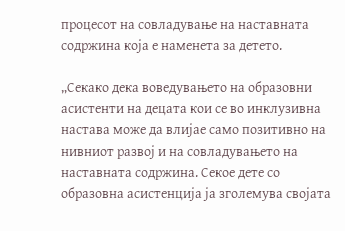процесот на совладување на наставната содржина која е наменета за детето.

„Секако дека воведувањето на образовни асистенти на децата кои се во инклузивна настава може да влијае само позитивно на нивниот развој и на совладувањето на наставната содржина. Секое дете со образовна асистенција ја зголемува својата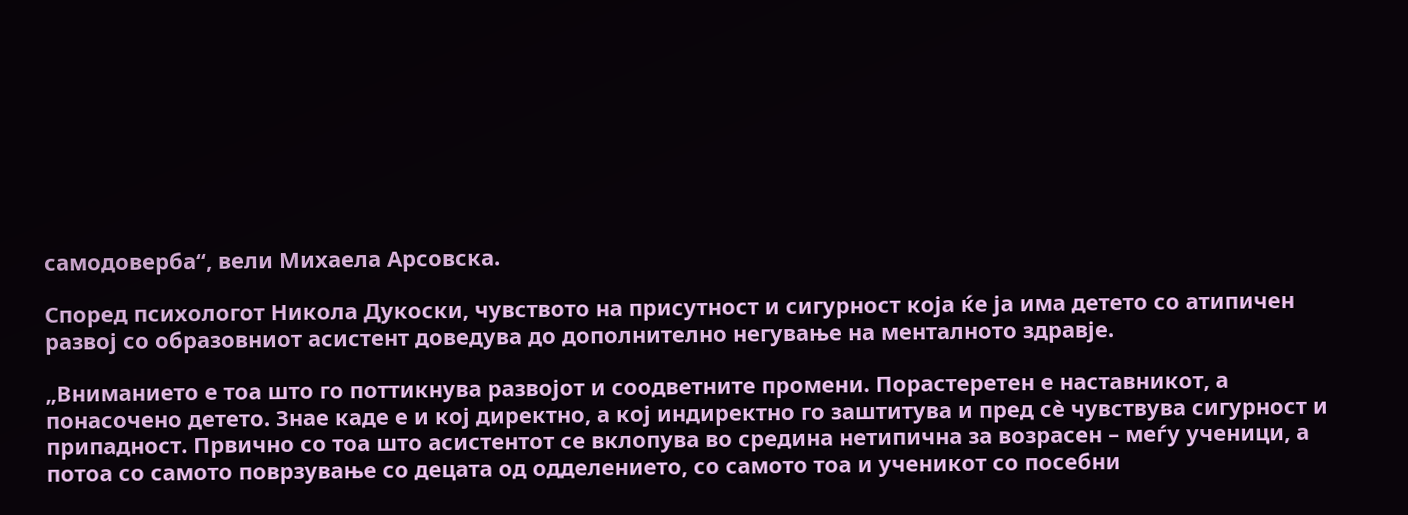самодоверба“, вели Михаела Арсовска.

Според психологот Никола Дукоски, чувството на присутност и сигурност која ќе ја има детето со атипичен развој со образовниот асистент доведува до дополнително негување на менталното здравје.

„Вниманието е тоа што го поттикнува развојот и соодветните промени. Порастеретен е наставникот, а понасочено детето. Знае каде е и кој директно, а кој индиректно го заштитува и пред сè чувствува сигурност и припадност. Првично со тоа што асистентот се вклопува во средина нетипична за возрасен – меѓу ученици, а потоа со самото поврзување со децата од одделението, со самото тоа и ученикот со посебни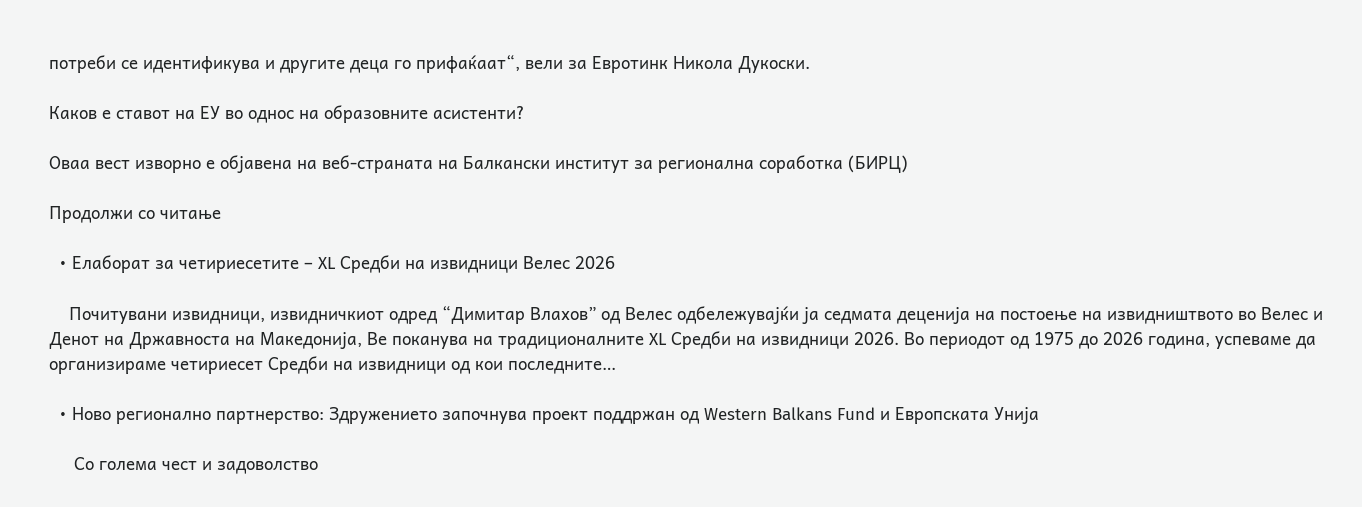потреби се идентификува и другите деца го прифаќаат“, вели за Евротинк Никола Дукоски.

Каков е ставот на ЕУ во однос на образовните асистенти?

Оваа вест изворно е објавена на веб-страната на Балкански институт за регионална соработка (БИРЦ)

Продолжи со читање

  • Елаборат за четириесетите – XL Средби на извидници Велес 2026

    Почитувани извидници, извидничкиот одред “Димитар Влахов” од Велес одбележувајќи ја седмата деценија на постоење на извидништвото во Велес и Денот на Државноста на Македонија, Ве поканува на традиционалните XL Средби на извидници 2026. Во периодот од 1975 до 2026 година, успевaме да организираме четириесет Средби на извидници од кои последните…

  • Ново регионално партнерство: Здружението започнува проект поддржан од Western Balkans Fund и Европската Унија

     Со голема чест и задоволство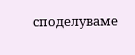споделуваме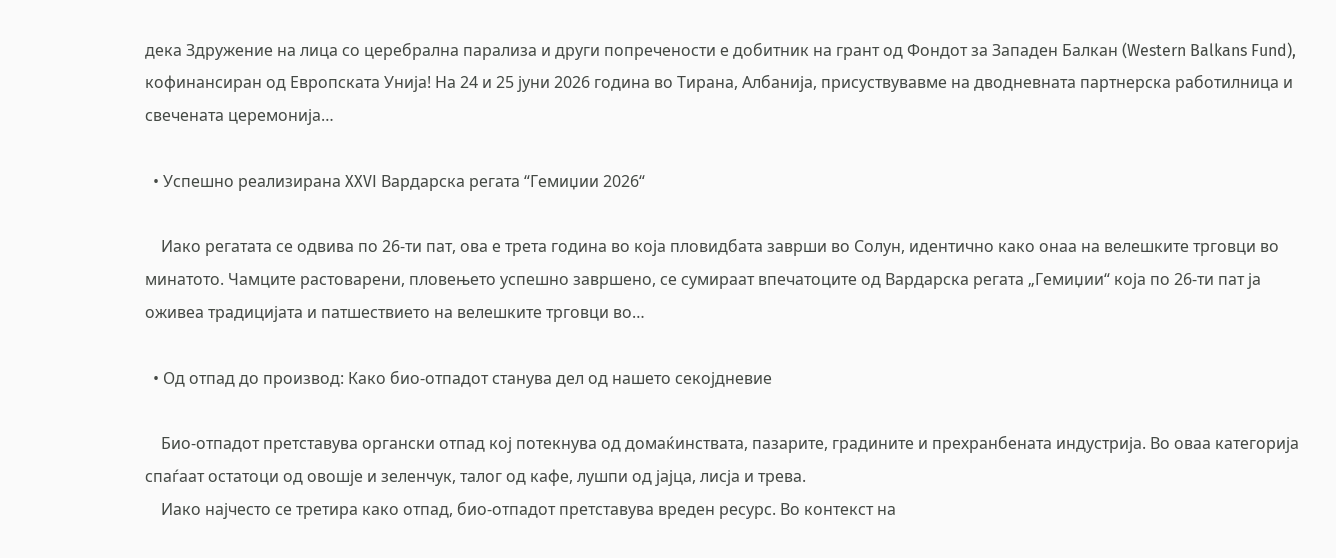дека Здружение на лица со церебрална парализа и други попречености е добитник на грант од Фондот за Западен Балкан (Western Balkans Fund), кофинансиран од Европската Унија! На 24 и 25 јуни 2026 година во Тирана, Албанија, присуствувавме на дводневната партнерска работилница и свечената церемонија…

  • Успешно реализирана XXVI Вардарска регата “Гемиџии 2026“

    Иако регатата се одвива по 26-ти пат, ова е трета година во која пловидбата заврши во Солун, идентично како онаа на велешките трговци во минатото. Чамците растоварени, пловењето успешно завршено, се сумираат впечатоците од Вардарска регата „Гемиџии“ која по 26-ти пат ја оживеа традицијата и патшествието на велешките трговци во…

  • Од отпад до производ: Како био-отпадот станува дел од нашето секојдневие

    Био-отпадот претставува органски отпад кој потекнува од домаќинствата, пазарите, градините и прехранбената индустрија. Во оваа категорија спаѓаат остатоци од овошје и зеленчук, талог од кафе, лушпи од јајца, лисја и трева.
    Иако најчесто се третира како отпад, био-отпадот претставува вреден ресурс. Во контекст на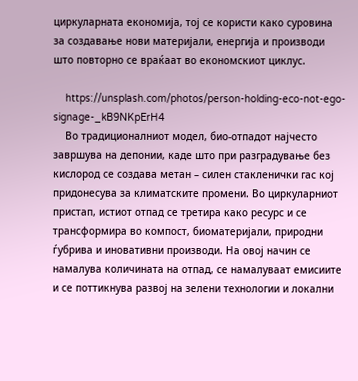циркуларната економија, тој се користи како суровина за создавање нови материјали, енергија и производи што повторно се враќаат во економскиот циклус.

    https://unsplash.com/photos/person-holding-eco-not-ego-signage-_kB9NKpErH4
    Во традиционалниот модел, био-отпадот најчесто завршува на депонии, каде што при разградување без кислород се создава метан – силен стакленички гас кој придонесува за климатските промени. Во циркуларниот пристап, истиот отпад се третира како ресурс и се трансформира во компост, биоматеријали, природни ѓубрива и иновативни производи. На овој начин се намалува количината на отпад, се намалуваат емисиите и се поттикнува развој на зелени технологии и локални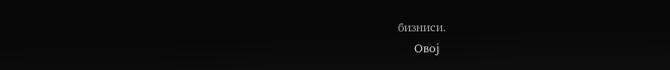бизниси.
    Овој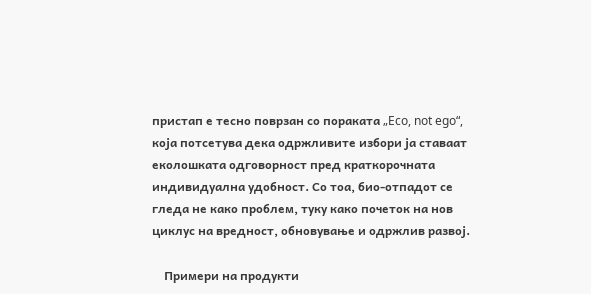пристап е тесно поврзан со пораката „Eco, not ego“, која потсетува дека одржливите избори ја ставаат еколошката одговорност пред краткорочната индивидуална удобност. Со тоа, био-отпадот се гледа не како проблем, туку како почеток на нов циклус на вредност, обновување и одржлив развој.

    Примери на продукти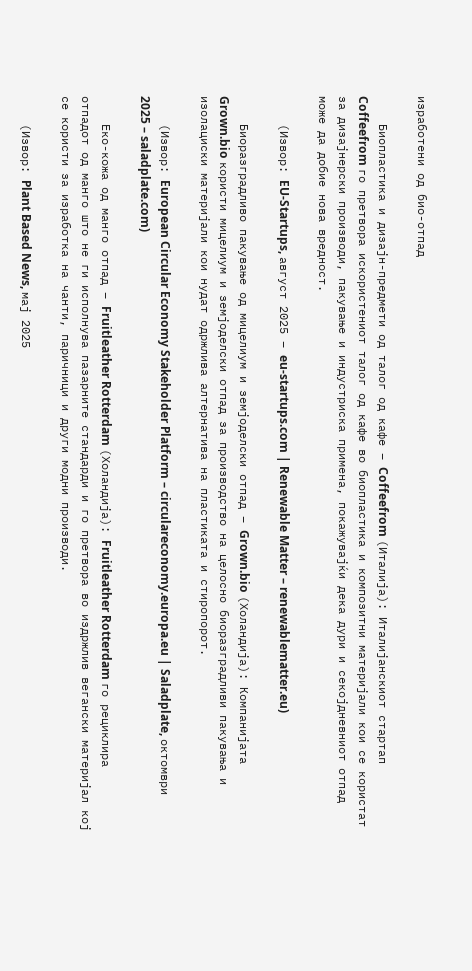изработени од био-отпад

    Биопластика и дизајн-предмети од талог од кафе – Coffeefrom (Италија): Италијанскиот стартап Coffeefrom го претвора искористениот талог од кафе во биопластика и композитни материјали кои се користат за дизајнерски производи, пакување и индустриска примена, покажувајќи дека дури и секојдневниот отпад може да добие нова вредност.

    (Извор: EU-Startups, август 2025 – eu-startups.com | Renewable Matter – renewablematter.eu)

    Биоразградливо пакување од мицелиум и земјоделски отпад – Grown.bio (Холандија): Компанијата Grown.bio користи мицелиум и земјоделски отпад за производство на целосно биоразградливи пакувања и изолациски материјали кои нудат одржлива алтернатива на пластиката и стиропорот.

    (Извор: European Circular Economy Stakeholder Platform – circulareconomy.europa.eu | Saladplate, октомври 2025 – saladplate.com)

    Еко-кожа од манго отпад – Fruitleather Rotterdam (Холандија): Fruitleather Rotterdam го рециклира отпадот од манго што не ги исполнува пазарните стандарди и го претвора во издржлив вегански материјал кој се користи за изработка на чанти, паричници и други модни производи.

    (Извор: Plant Based News, мај 2025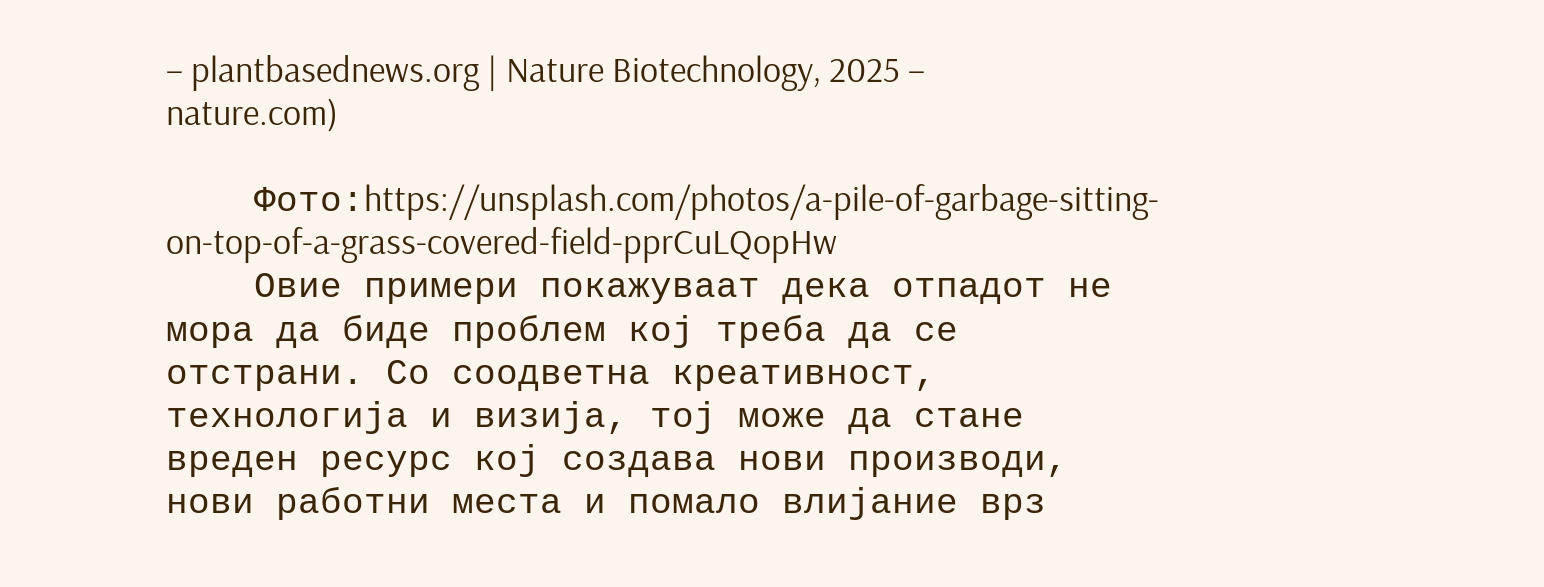– plantbasednews.org | Nature Biotechnology, 2025 – nature.com)

    Фото:https://unsplash.com/photos/a-pile-of-garbage-sitting-on-top-of-a-grass-covered-field-pprCuLQopHw
    Овие примери покажуваат дека отпадот не мора да биде проблем кој треба да се отстрани. Со соодветна креативност, технологија и визија, тој може да стане вреден ресурс кој создава нови производи, нови работни места и помало влијание врз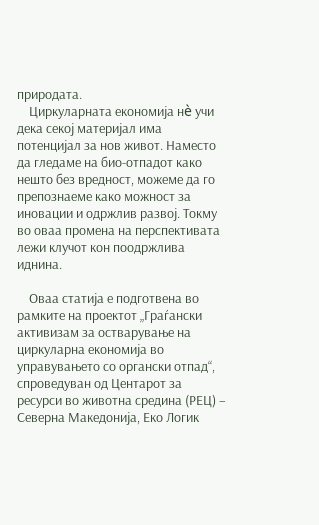природата.
    Циркуларната економија нè учи дека секој материјал има потенцијал за нов живот. Наместо да гледаме на био-отпадот како нешто без вредност, можеме да го препознаеме како можност за иновации и одржлив развој. Токму во оваа промена на перспективата лежи клучот кон поодржлива иднина.

    Оваа статија е подготвена во рамките на проектот „Граѓански активизам за остварување на циркуларна економија во управувањето со органски отпад“, спроведуван од Центарот за ресурси во животна средина (РЕЦ) – Северна Македонија, Еко Логик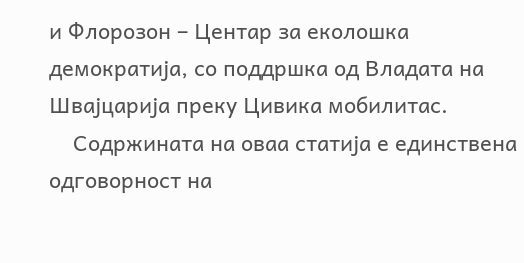и Флорозон – Центар за еколошка демократија, со поддршка од Владата на Швајцарија преку Цивика мобилитас.
    Содржината на оваа статија е единствена одговорност на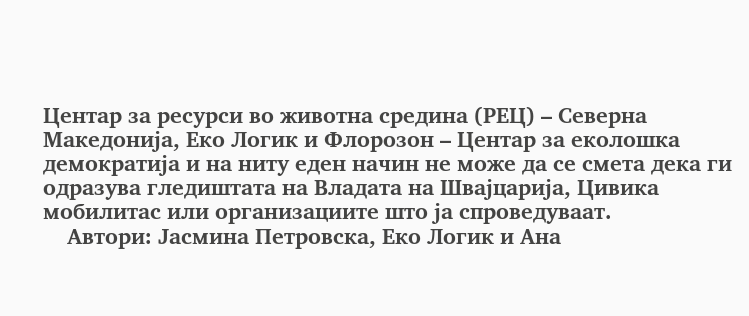Центар за ресурси во животна средина (РЕЦ) – Северна Македонија, Еко Логик и Флорозон – Центар за еколошка демократија и на ниту еден начин не може да се смета дека ги одразува гледиштата на Владата на Швајцарија, Цивика мобилитас или организациите што ја спроведуваат.
    Автори: Јасмина Петровска, Еко Логик и Ана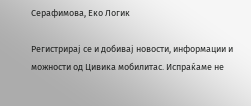Серафимова, Еко Логик

Регистрирај се и добивај новости, информации и можности од Цивика мобилитас. Испраќаме не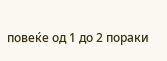повеќе од 1 до 2 пораки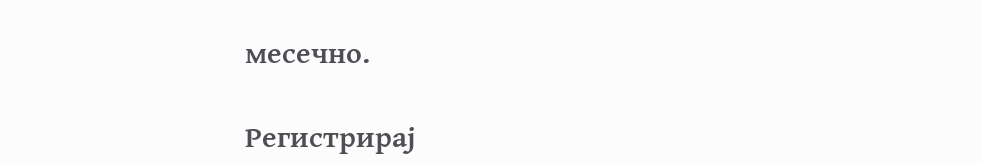месечно.

Регистрирај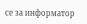се за информатор